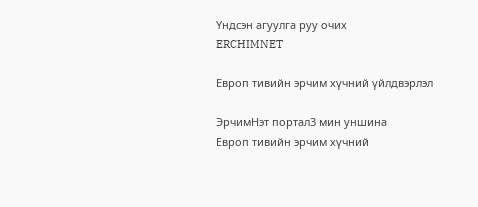Үндсэн агуулга руу очих
ERCHIMNET

Европ тивийн эрчим хүчний үйлдвэрлэл

ЭрчимНэт портал3 мин уншина
Европ тивийн эрчим хүчний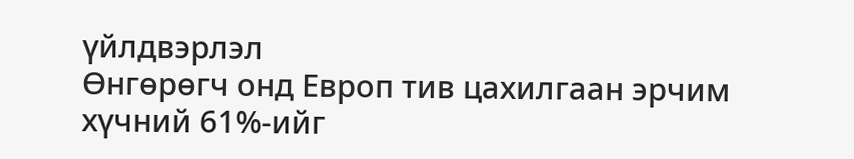үйлдвэрлэл
Өнгөрөгч онд Европ тив цахилгаан эрчим хүчний 61%-ийг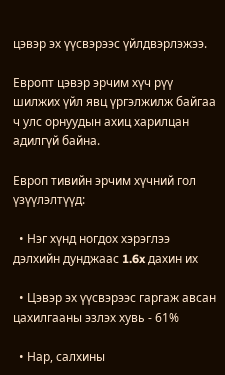цэвэр эх үүсвэрээс үйлдвэрлэжээ.

Европт цэвэр эрчим хүч рүү шилжих үйл явц үргэлжилж байгаа ч улс орнуудын ахиц харилцан адилгүй байна.

Европ тивийн эрчим хүчний гол үзүүлэлтүүд:

  • Нэг хүнд ногдох хэрэглээ дэлхийн дунджаас 1.6x дахин их

  • Цэвэр эх үүсвэрээс гаргаж авсан цахилгааны эзлэх хувь - 61%

  • Нар, салхины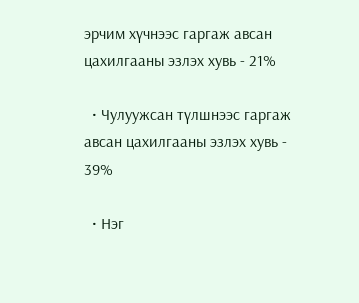эрчим хүчнээс гаргаж авсан цахилгааны эзлэх хувь - 21%

  • Чулуужсан түлшнээс гаргаж авсан цахилгааны эзлэх хувь - 39%

  • Нэг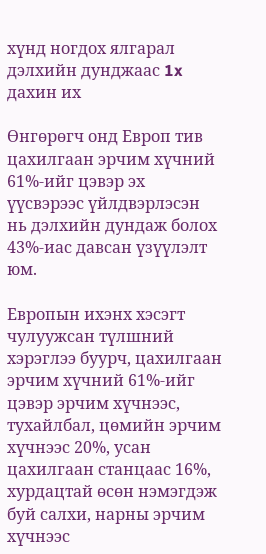хүнд ногдох ялгарал дэлхийн дунджаас 1x дахин их

Өнгөрөгч онд Европ тив цахилгаан эрчим хүчний 61%-ийг цэвэр эх үүсвэрээс үйлдвэрлэсэн нь дэлхийн дундаж болох 43%-иас давсан үзүүлэлт юм.

Европын ихэнх хэсэгт чулуужсан түлшний хэрэглээ буурч, цахилгаан эрчим хүчний 61%-ийг цэвэр эрчим хүчнээс, тухайлбал, цөмийн эрчим хүчнээс 20%, усан цахилгаан станцаас 16%, хурдацтай өсөн нэмэгдэж буй салхи, нарны эрчим хүчнээс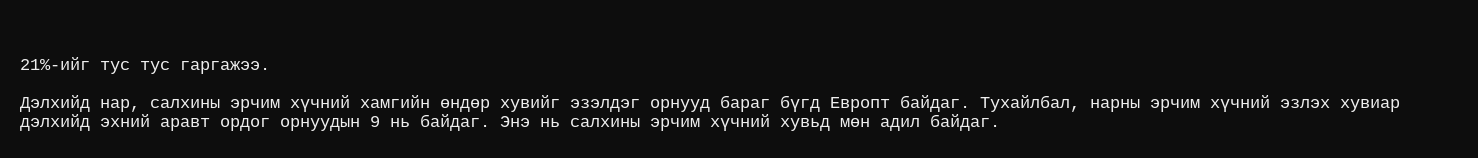21%-ийг тус тус гаргажээ.

Дэлхийд нар, салхины эрчим хүчний хамгийн өндөр хувийг эзэлдэг орнууд бараг бүгд Европт байдаг. Тухайлбал, нарны эрчим хүчний эзлэх хувиар дэлхийд эхний аравт ордог орнуудын 9 нь байдаг. Энэ нь салхины эрчим хүчний хувьд мөн адил байдаг.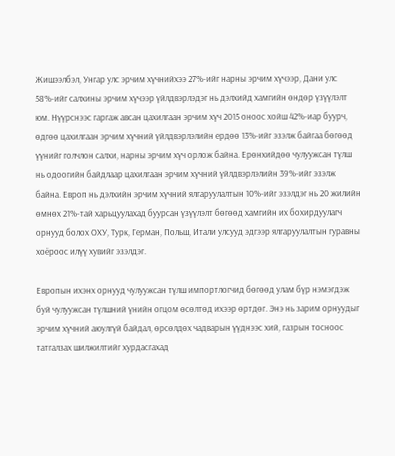Жишээлбэл, Унгар улс эрчим хүчнийхээ 27%-ийг нарны эрчим хүчээр, Дани улс 58%-ийг салхины эрчим хүчээр үйлдвэрлэдэг нь дэлхийд хамгийн өндөр үзүүлэлт юм. Нүүрснээс гаргаж авсан цахилгаан эрчим хүч 2015 оноос хойш 42%-иар буурч, өдгөө цахилгаан эрчим хүчний үйлдвэрлэлийн ердөө 13%-ийг эзэлж байгаа бөгөөд үүнийг голчлон салхи, нарны эрчим хүч орлож байна. Ерөнхийдөө чулуужсан түлш нь одоогийн байдлаар цахилгаан эрчим хүчний үйлдвэрлэлийн 39%-ийг эзэлж байна. Европ нь дэлхийн эрчим хүчний ялгаруулалтын 10%-ийг эзэлдэг нь 20 жилийн өмнөх 21%-тай харьцуулахад буурсан үзүүлэлт бөгөөд хамгийн их бохирдуулагч орнууд болох ОХУ, Турк, Герман, Польш, Итали улсууд эдгээр ялгаруулалтын гуравны хоёроос илүү хувийг эзэлдэг.

Европын ихэнх орнууд чулуужсан түлш импортлогчид бөгөөд улам бүр нэмэгдэж буй чулуужсан түлшний үнийн огцом өсөлтөд ихээр өртдөг. Энэ нь зарим орнуудыг эрчим хүчний аюулгүй байдал, өрсөлдөх чадварын үүднээс хий, газрын тосноос татгалзах шилжилтийг хурдасгахад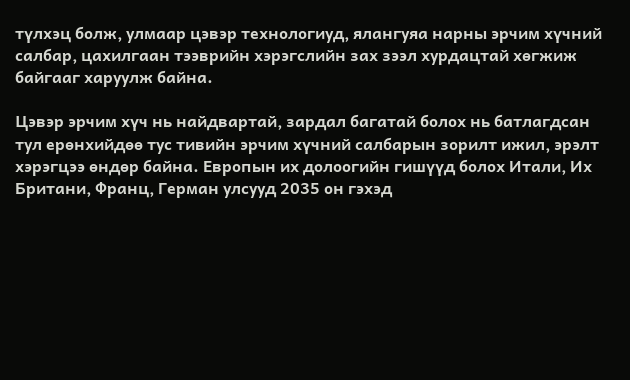түлхэц болж, улмаар цэвэр технологиуд, ялангуяа нарны эрчим хүчний салбар, цахилгаан тээврийн хэрэгслийн зах зээл хурдацтай хөгжиж байгааг харуулж байна.

Цэвэр эрчим хүч нь найдвартай, зардал багатай болох нь батлагдсан тул ерөнхийдөө тус тивийн эрчим хүчний салбарын зорилт ижил, эрэлт хэрэгцээ өндөр байна. Европын их долоогийн гишүүд болох Итали, Их Британи, Франц, Герман улсууд 2035 он гэхэд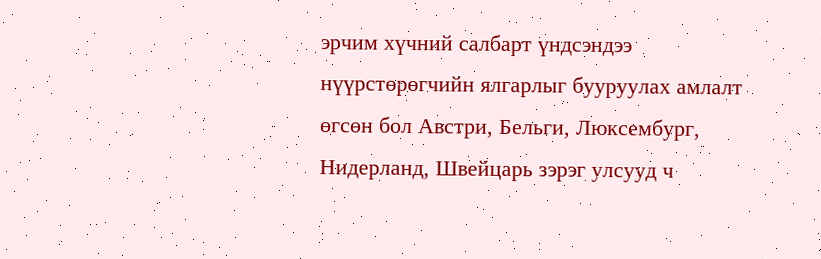эрчим хүчний салбарт үндсэндээ нүүрстөрөгчийн ялгарлыг бууруулах амлалт өгсөн бол Австри, Бельги, Люксембург, Нидерланд, Швейцарь зэрэг улсууд ч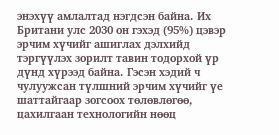энэхүү амлалтад нэгдсэн байна. Их Британи улс 2030 он гэхэд (95%) цэвэр эрчим хүчийг ашиглах дэлхийд тэргүүлэх зорилт тавин тодорхой үр дүнд хүрээд байна. Гэсэн хэдий ч чулуужсан түлшний эрчим хүчийг үе шаттайгаар зогсоох төлөвлөгөө, цахилгаан технологийн нөөц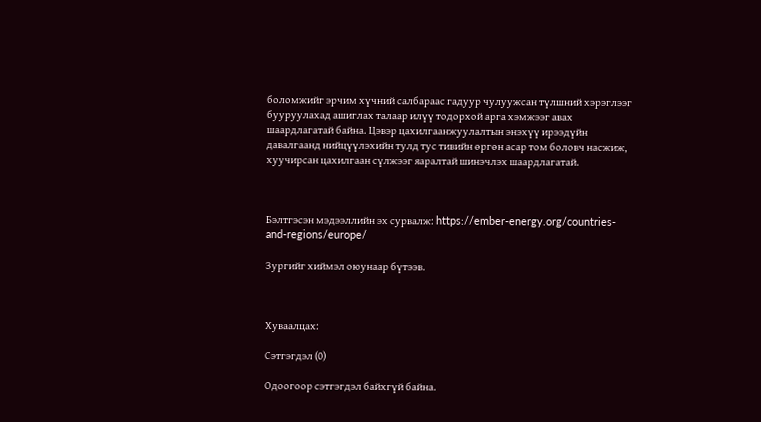боломжийг эрчим хүчний салбараас гадуур чулуужсан түлшний хэрэглээг бууруулахад ашиглах талаар илүү тодорхой арга хэмжээг авах шаардлагатай байна. Цэвэр цахилгаанжуулалтын энэхүү ирээдүйн давалгаанд нийцүүлэхийн тулд тус тивийн өргөн асар том боловч насжиж, хуучирсан цахилгаан сүлжээг яаралтай шинэчлэх шаардлагатай.



Бэлтгэсэн мэдээллийн эх сурвалж: https://ember-energy.org/countries-and-regions/europe/

Зургийг хиймэл оюунаар бүтээв.



Хуваалцах:

Сэтгэгдэл (0)

Одоогоор сэтгэгдэл байхгүй байна.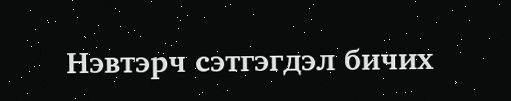Нэвтэрч сэтгэгдэл бичих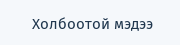Холбоотой мэдээ